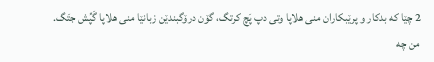2 چێا که بدکار و پرێبکاران منی هلاپا وتی دپ پَچ کرتگ، گۆن درۆگبندێن زبانێا منی هلاپا گَپِّش جتَگ.
من چه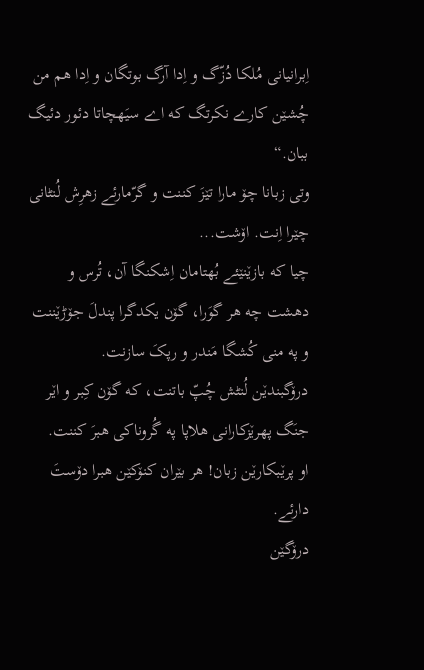اِبرانیانی مُلکا دُزّگ و اِدا آرگ بوتگان و اِدا هم من چُشێن کارے نکرتگ که اے سیَهچاتا دئور دئیگ ببان.“
وتی زبانا چۆ مارا تێزَ کننت و گرّمارئے زهرِش لُنٹانی چێرا اِنت. اۆشت...
چیا که بازێنێئے بُهتامان اِشکنگا آن، تُرس و دهشت چه هر گوَرا، گۆن یکدگرا پندلَ جۆڑێننت و په منی کُشگا مَندر و رپکَ سازنت.
درۆگبندێن لُنٹش چُپّ باتنت، که گۆن کِبر و اێر جنَگ پهرێزکارانی هلاپا په گُروناکی هبرَ کننت.
او پرێبکارێن زبان! هر بێران کنۆکێن هبرا دۆستَ دارئے.
درۆگێن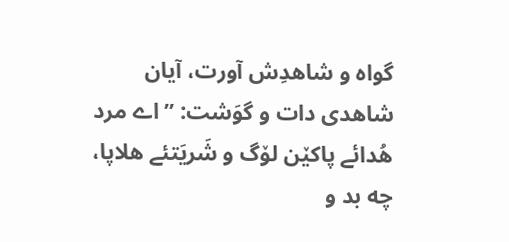گواه و شاهدِش آورت، آیان شاهدی دات و گوَشت: ”اے مرد هُدائے پاکێن لۆگ و شَریَتئے هلاپا، چه بد و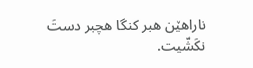ناراهێن هبر کنگا هچبر دستَ نکَشّیت.